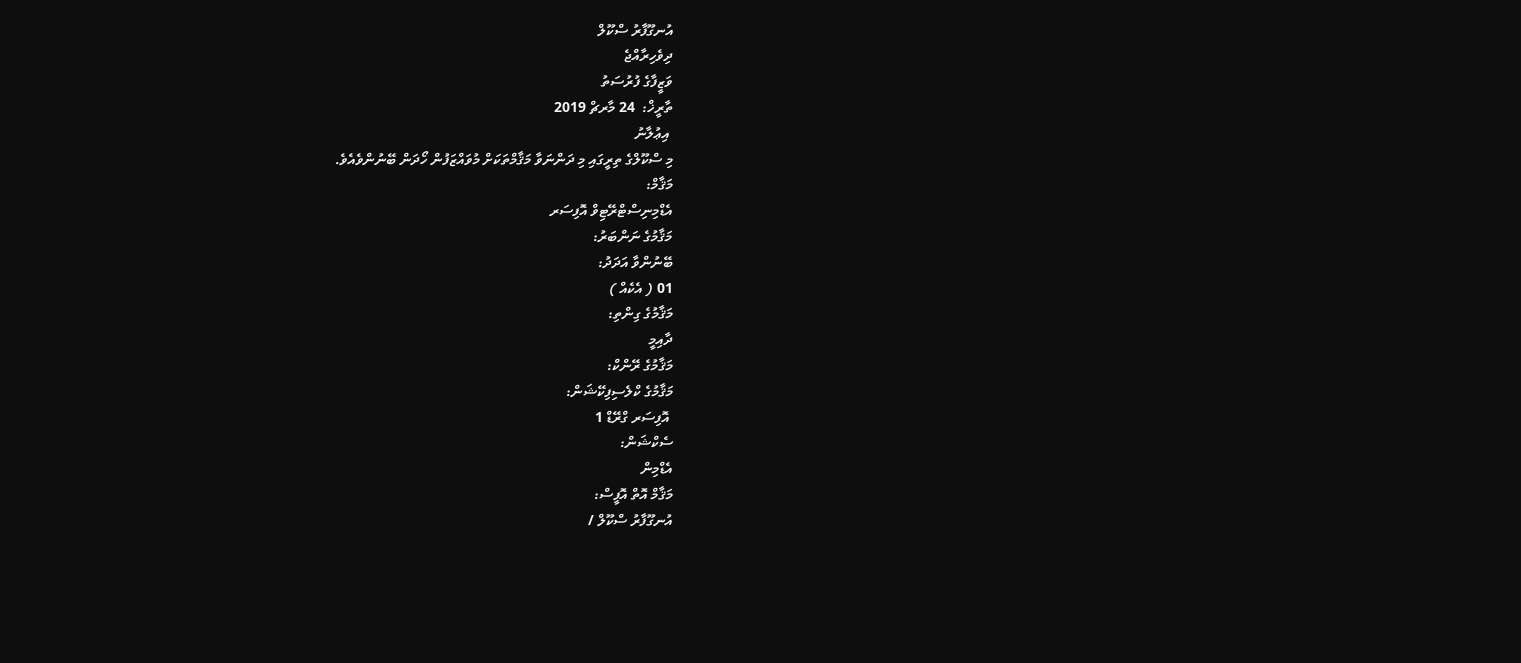އުނގޫފާރު ސްކޫލް
ދިވެހިރާއްޖެ
ވަޒީފާގެ ފުރުސަތު
ތާރީޚް:  24 މާރޗް 2019
 އިޢުލާނު
މި ސްކޫލްގެ ތިރީގައި މި ދަންނަވާ މަޤާމްތަކަށް މުވައްޒަފުން ހޯދަން ބޭނުންވެއެވެ.
މަޤާމް:
އެޑްމިނިސްޓްރޭޓިވް އޮފިސަރ
މަޤާމުގެ ނަންބަރު:
ބޭނުންވާ އަދަދު:
01 ( އެކެއް )
މަޤާމުގެ ގިންތި:
ދާއިމީ
މަޤާމުގެ ރޭންކް:
މަޤާމުގެ ކްލެސިފިކޭޝަން:
 އޮފިސަރ ގްރޭޑް 1
ސެކްޝަން:
އެޑްމިން
މަޤާމް އޮތް އޮފީސް:
އުނގޫފާރު ސްކޫލް /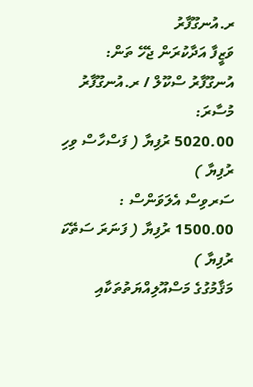ރ.އުނގޫފާރު
ވަޒީފާ އަދާކުރަން ޖެހޭ ތަން:
އުނގޫފާރު ސްކޫލް / ރ.އުނގޫފާރު
މުސާރަ:
5020.00 ރުފިޔާ ( ފަސްހާސް ވިހި ރުފިޔާ )
ސަރވިސް އެލަވަންސް :
1500.00 ރުފިޔާ ( ފަނަރަ ސަތޭކަ ރުފިޔާ )
މަޤާމުގުގެ މަސްއޫލިއްޔަތުތަކާއި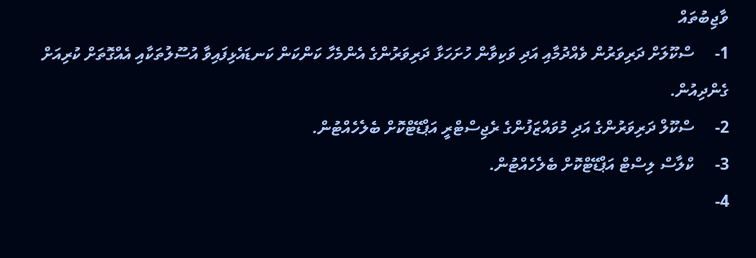ވާޖިބުތައް
1-     ސްކޫލަށް ދަރިވަރުން ވެއްދުމާއި އަދި ވަކިވާން ހުށަހަޅާ ދަރިވަރުންގެ އެންމެހާ ކަންކަން ކަނޑައެޅިފައިވާ އުސޫލުތަކާއި އެއްގޮތަށް ކުރިއަށް ގެންދިއުން.
2-     ސްކޫލް ދަރިވަރުންގެ އަދި މުވައްޒަފުންގެ ރެޖިސްޓްރީ އަޕްޑޭޓްކޮށް ބެލެހެއްޓުން.
3-     ކްލާސް ލިސްޓް އަޕްޑޭޓްކޮށް ބެލެހެއްޓުން.
4-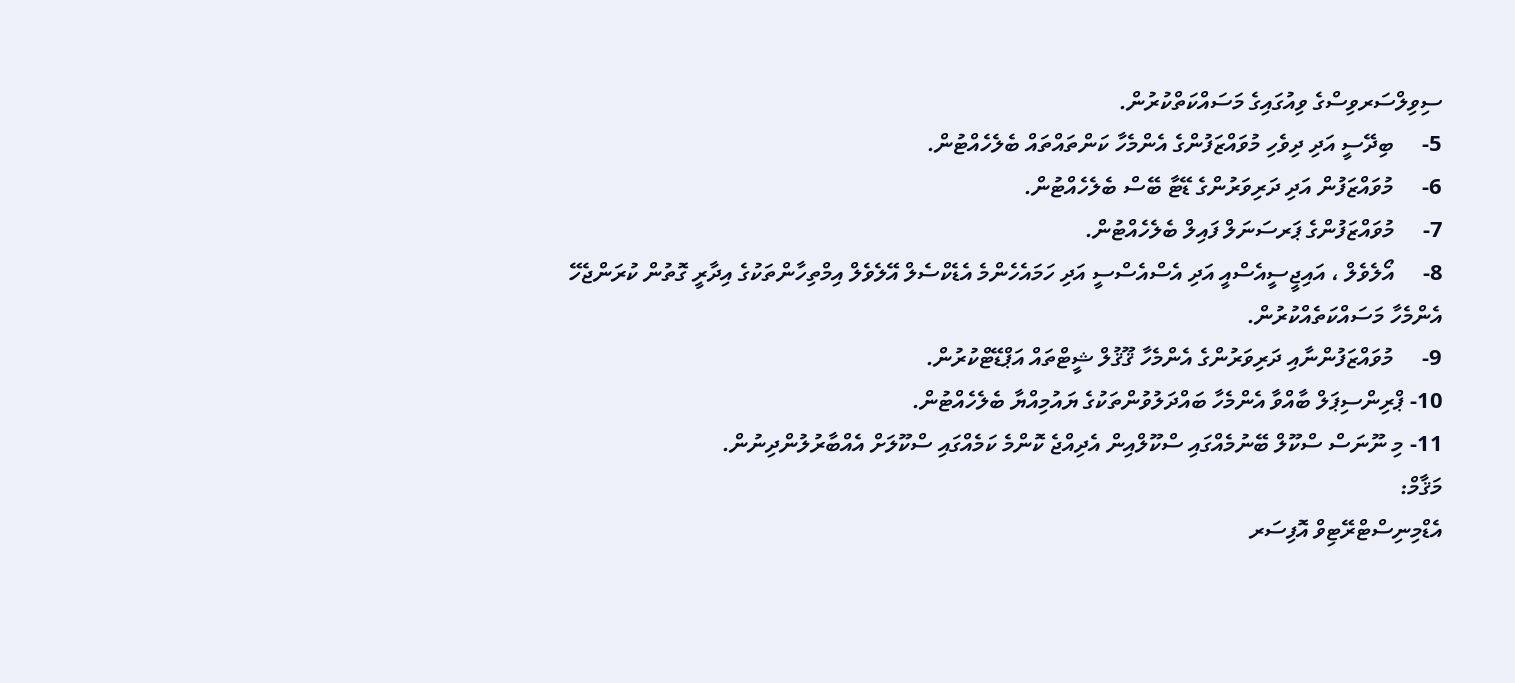ސިވިލްސަރވިސްގެ ވިއުގައިގެ މަސައްކަތްކުރުން.
5-     ބިދޭސީ އަދި ދިވެހި މުވައްޒަފުންގެ އެންމެހާ ކަންތައްތައް ބެލެހެއްޓުން.
6-     މުވައްޒަފުން އަދި ދަރިވަރުންގެ ޑޭޓާ ބޭސް ބެލެހެއްޓުން.
7-     މުވައްޒަފުންގެ ޕަރސަނަލް ފައިލް ބެލެހެއްޓުން.
8-     އޯލެވެލް ، އައިޖީސީއެސްއީ އަދި އެސްއެސްސީ އަދި ހަމައެހެންމެ އެޑެކްސެލް އޭލެވެލް އިމްތިހާންތަކުގެ އިދާރީ ގޮތުން ކުރަންޖެހޭ އެންމެހާ މަސައްކަތެއްކުރުން.
9-     މުވައްޒަފުންނާއި ދަރިވަރުންގެ އެންމެހާ ޤޫޤުލް ޝީޓްތައް އަޕްޑޭޓްކުރުން.
10- ޕްރިންސިޕަލް ބާއްވާ އެންމެހާ ބައްދަލުވުންތަކުގެ ޔައުމިއްޔާ ބެލެހެއްޓުން.
11- މި ނޫނަސް ސްކޫލް ބޭނުމެއްގައި ސްކޫލްއިން އެދިއްޖެ ކޮންމެ ކަމެއްގައި ސްކޫލަށް އެއްބާރުލުންދިނުން.
މަޤާމް:
އެޑްމިނިސްޓްރޭޓިވް އޮފިސަރ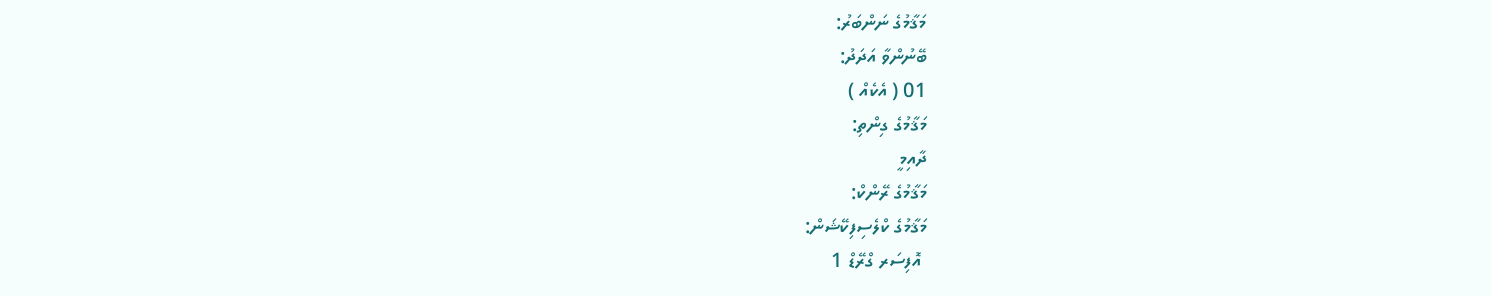މަޤާމުގެ ނަންބަރު:
ބޭނުންވާ އަދަދު:
01 ( އެކެއް )
މަޤާމުގެ ގިންތި:
ދާއިމީ
މަޤާމުގެ ރޭންކް:
މަޤާމުގެ ކްލެސިފިކޭޝަން:
 އޮފިސަރ ގްރޭޑް 1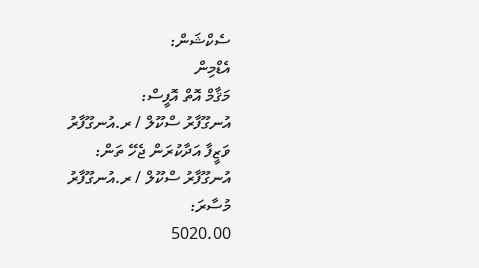ސެކްޝަން:
އެޑްމިން
މަޤާމް އޮތް އޮފީސް:
އުނގޫފާރު ސްކޫލް / ރ.އުނގޫފާރު
ވަޒީފާ އަދާކުރަން ޖެހޭ ތަން:
އުނގޫފާރު ސްކޫލް / ރ.އުނގޫފާރު
މުސާރަ:
5020.00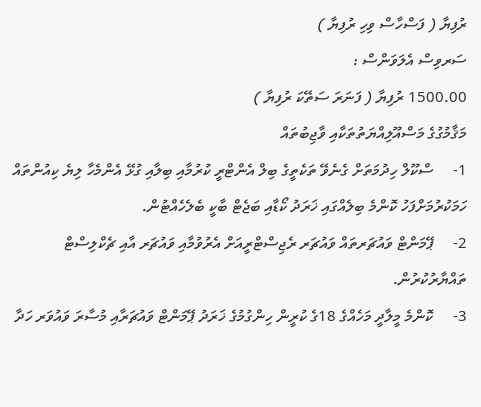ރުފިޔާ ( ފަސްހާސް ވިހި ރުފިޔާ )
ސަރވިސް އެލަވަންސް :
1500.00 ރުފިޔާ ( ފަނަރަ ސަތޭކަ ރުފިޔާ )
މަޤާމުގުގެ މަސްއޫލިއްޔަތުތަކާއި ވާޖިބުތައް
1-     ސްކޫލް ހިދުމަތަށް ގެނެވޭ ތަކެތީގެ ބިލް އެންޓްރީ ކުރުމާއި ބިލާއި ގުޅޭ އެންމެހާ ލިޔެ ކިއުންތައް ހަމަކުރުމަށްފަހު ކޮންމެ ބިލެއްގައި ޚަރަދު ކޯޑާއި ބަޖެޓް ބާކީ ބެލެހެއްޓުން.
2-     ޕޭމަންޓް ވައުޗަރތައް ވައުޗަރ ރެޖިސްޓްރީއަށް އެރުވުމާއި ވައުޗަރ އާއި ޗެކްލިސްޓް ތައްޔާރުކުރުން.
3-     ކޮންމެ މީލާދީ މަހެއްގެ 18ގެ ކުރީން ހިންގުމުގެ ޚަރަދު ޕޭމަންޓް ވައުޗަރާއި މުސާރަ ވައުވަރ ހަދާ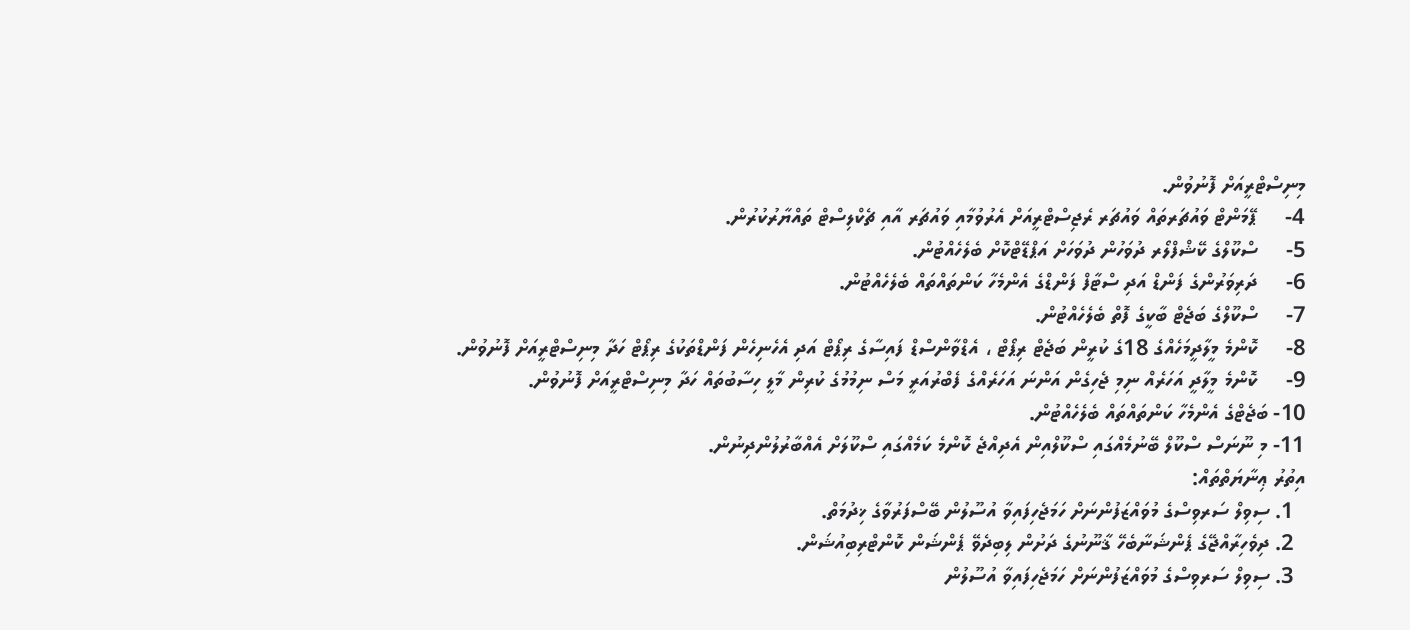މިނިސްޓްރީއަށް ފޮނުވުން.
4-     ޕޭމަންޓް ވައުޗަރތައް ވައުޗަރ ރެޖިސްޓްރީއަށް އެރުވުމާއި ވައުޗަރ އާއި ޗެކްލިސްޓް ތައްޔާރުކުރުން.
5-     ސްކޫލްގެ ކޭޝްފްލޯރ ދުވަހުން ދުވަހަށް އަޕްޑޭޓްކޮށް ބެލެހެއްޓުން.
6-     ދަރިވަރުންގެ ފަންޑް އަދި ސްޓާފް ފަންޑްގެ އެންމެހާ ކަންތައްތައް ބެލެހެއްޓުން.
7-     ސްކޫލްގެ ބަޖެޓް ބާކީގެ ފޮތް ބެލެހެއްޓުން.
8-     ކޮންމެ މީލާދީމަހެއްގެ 18ގެ ކުރީން ބަޖެޓް ރިޕޯޓް ، އެޑްވާންސްޑް ފައިސާގެ ރިޕޯޓް އަދި އެހެނިހެން ފަންޑްތަކުގެ ރިޕޯޓް ހަދާ މިނިސްޓްރީއަށް ފޮނުވުން.
9-     ކޮންމެ މީލާދީ އަހަރެއް ނިމި ޖެހިގެން އަންނަ އަހަރެއްގެ ފެބްރުއަރީ މަސް ނިމުމުގެ ކުރިން މާލީ ހިސާބުތައް ހަދާ މިނިސްޓްރީއަށް ފޮނުވުން.
10- ބަޖެޓްގެ އެންމެހާ ކަންތައްތައް ބެލެހެއްޓުން.
11- މި ނޫނަސް ސްކޫލް ބޭނުމެއްގައި ސްކޫލްއިން އެދިއްޖެ ކޮންމެ ކަމެއްގައި ސްކޫލަށް އެއްބާރުލުންދިނުން.
އިތުރު ޢިނާޔަތްތައް:
  1. ސިވިލް ސަރވިސްގެ މުވައްޒަފުންނަށް ހަމަޖެހިފައިވާ އުސޫލުން ބޭސްފަރުވާގެ ޚިދުމަތް.
  2. ދިވެހިރާއްޖޭގެ ޕެންޝަނާބެހޭ ޤާނޫނުގެ ދަށުން ލިބިދެވޭ ޕެންޝަން ކޮންޓްރިބިއުޝަން.
  3. ސިވިލް ސަރވިސްގެ މުވައްޒަފުންނަށް ހަމަޖެހިފައިވާ އުސޫލުން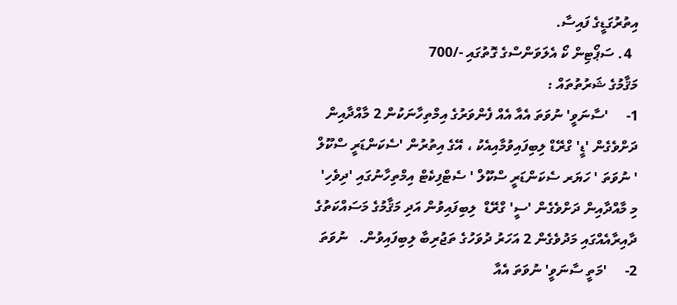އިތުރުގަޑީގެ ފައިސާ.
  4. ސަޕޯޓިން ކޯ އެލަވަންސްގެ ގޮތުގައި -/700
މަޤާމުގެ ޝަރުތުތައް :
1-     'ސާނަވީ' ނުވަތަ އެއާ އެއް ފެންވަރުގެ އިމްތިހާނަކުން 2 މާއްދާއިން ދަށްވެގެން 'ޑީ' ގްރޭޑް ލިބިފައިވުމާއިއެކު ، އޭގެ އިތުރުން 'ސެކަންޑަރީ ސްކޫލް ' ނުވަތަ ' ހަޔަރ ސެކަންޑަރީ ސްކޫލް ' ސެޓްފިކެޓް އިމްތިހާނުގައި 'ދިވެހި' މި މާއްދާއިން ދަށްވެގެން 'ސީ' ގްރޭޑް  ލިބިފައިވުން އަދި މަޤާމުގެ މަސައްކަތުގެ ދާއިރާއެއްގައި މަދުވެގެން 2 އަހަރު ދުވަހުގެ ތަޖުރިބާ ލިބިފައިވުން.   ނުވަތަ
2-     'މަތީ ސާނަވީ' ނުވަތަ އެއާ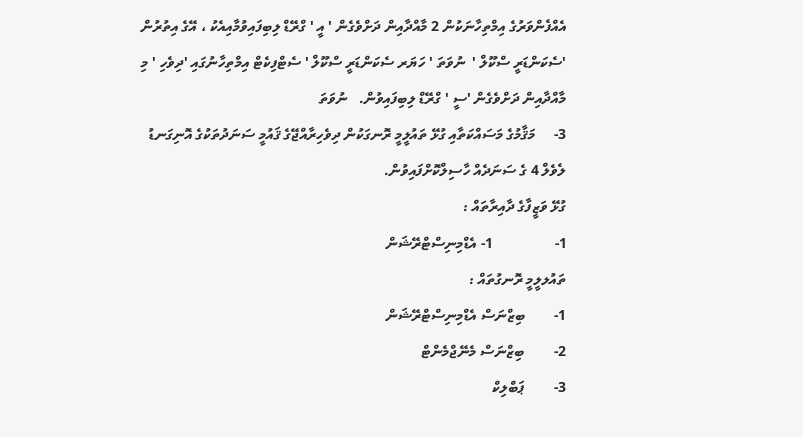އެއްފެންވަރުގެ އިމްތިހާނަކުން 2 މާއްދާއިން ދަށްވެގެން ' އީ ' ގްރޭޑް ލިބިފައިވުމާއިއެކު ، އޭގެ އިތުރުން 'ސެކަންޑަރީ ސްކޫލް '  ނުވަތަ ' ހަޔަރ ސެކަންޑަރީ ސްކޫލް ' ސެޓްފިކެޓް އިމްތިހާނުގައި 'ދިވެހި ' މި މާއްދާއިން ދަށްވެގެން 'ސީ ' ގްރޭޑް ލިބިފައިވުން.   ނުވަތަ
3-     މަޤާމުގެ މަސައްކަތާއި ގުޅޭ ތައުލީމީ ރޮނގަކުން ދިވެހިރާއްޖޭގެ ޤައުމީ ސަނަދުތަކުގެ އޮނިގަނޑު ލެވެލް 4 ގެ ސަނަދެއް ހާސިލްކޮށްފައިވުން.
ގުޅޭ ވަޒީފާގެ ދާއިރާތައް :
1-                 1- އެޑްމިނިސްޓްރޭޝަން
ތައުލލީމީ ރޮނގުތައް :
1-        ބިޒްނަސް އެޑްމިނިސްޓްރޭޝަން
2-        ބިޒްނަސް މެނޭޖްމެންޓް
3-        ޕަބްލިކް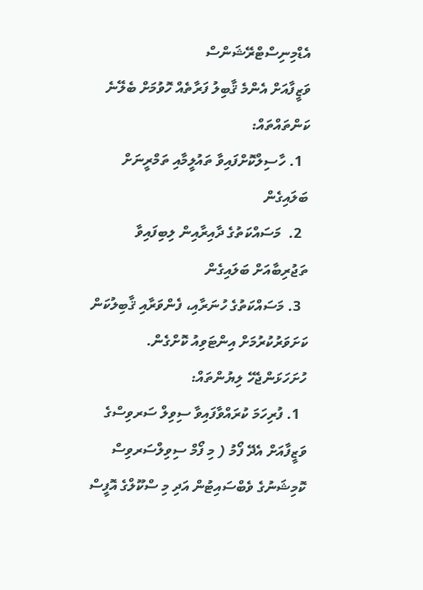އެޑްމިނިސްޓްރޭޝަންސް
ވަޒީފާއަށް އެންމެ ޤާބިލު ފަރާތެއް ހޮވުމަށް ބެލޭނެ ކަންތައްތައް:
  1. ހާސިލްކޮށްފައިވާ ތައުލީމާއި ތަމްރީނަށް ބަލައިގެން
  2.  މަސައްކަތުގެ ދާއިރާއިން ލިބިފައިވާ ތަޖުރިބާއަށް ބަލައިގެން
  3. މަސައްކަތުގެ ހުނަރާއި، ފެންވަރާއި ޤާބިލުކަން ކަށަވަރުކުރުމަށް އިންޓަވިއު ކޮށްގެން.
ހުށަހަޅަންޖެހޭ ލިޔުންތައް:
  1. ފުރިހަމަ ކުރައްވާފައިވާ ސިވިލް ސަރވިސްގެ ވަޒީފާއަށް އެދޭ ފޯމު ( މި ފޯމް ސިވިލްސަރވިސް ކޮމިޝަނުގެ ވެބްސައިޓުން އަދި މި ސްކޫލްގެ އޮފީސް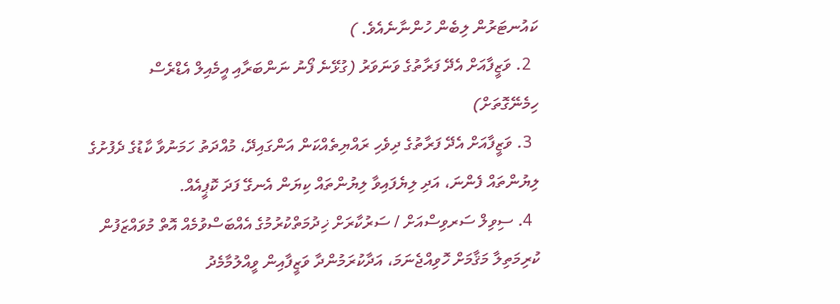ކައުނޓަރުން ލިބެން ހުންނާނެއެވެ. )
  2. ވަޒީފާއަށް އެދޭ ފަރާތުގެ ވަނަވަރު (ގުޅޭނެ ފޯނު ނަންބަރާއި އީމެއިލް އެޑްރެސް ހިމެނޭގޮތަށް)
  3. ވަޒީފާއަށް އެދޭ ފަރާތުގެ ދިވެހި ރައްޔިތެއްކަން އަންގައިދޭ، މުއްދަތު ހަމަނުވާ ކާޑުގެ ދެފުށުގެ ލިޔުންތައް ފެންނަ، އަދި ލިޔެފައިވާ ލިޔުންތައް ކިޔަން އެނގޭ ފަދަ ކޮޕީއެއް.
  4. ސިވިލް ސަރވިސްއަށް / ސަރުކާރަށް ޚިދުމަތްކުރުމުގެ އެއްބަސްވުމެއް އޮތް މުވައްޒަފުން ކުރިމަތިލާ މަޤާމަށް ހޮވިއްޖެނަމަ، އަދާކުރަމުންދާ ވަޒީފާއިން ވީއްލުމާމެދު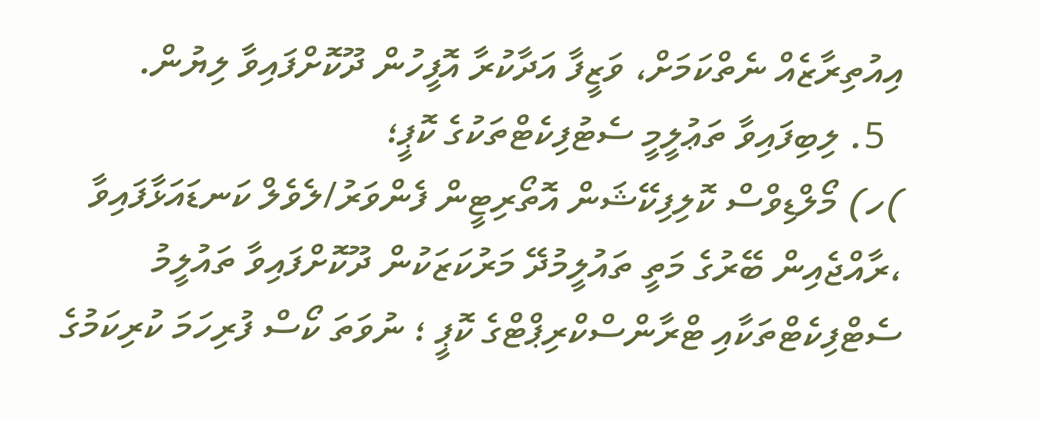އިއުތިރާޒެއް ނެތްކަމަށް، ވަޒީފާ އަދާކުރާ އޮފީހުން ދޫކޮށްފައިވާ ލިޔުން.
  5. ލިބިފައިވާ ތަޢުލީމީ ސެޓުފިކެޓްތަކުގެ ކޮޕީ؛
)ހ) މޯލްޑިވްސް ކޮލިފިކޭޝަން އޮތޯރިޓީން ފެންވަރު/ލެވެލް ކަނޑައަޅާފައިވާ ،ރާއްޖެއިން ބޭރުގެ މަތީ ތައުލީމުދޭ މަރުކަޒަކުން ދޫކޮށްފައިވާ ތައުލީމު ސެޓްފިކެޓްތަކާއި ޓްރާންސްކްރިޕްޓްގެ ކޮޕީ ؛ ނުވަތަ ކޯސް ފުރިހަމަ ކުރިކަމުގެ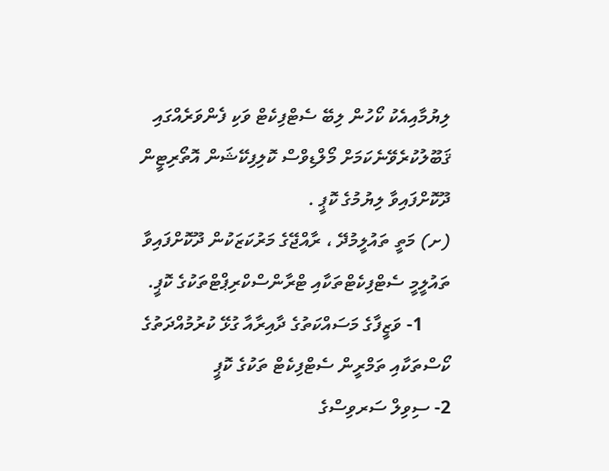ލިޔުމާއިއެކު ކޯހުން ލިބޭ ސެޓްފިކެޓް ވަކި ފެންވަރެއްގައި ޤަބޫލުކުރެވޭނެކަމަށް މޯލްޑިވްސް ކޮލިފިކޭޝަން އޮތޯރިޓީން ދޫކޮށްފައިވާ ލިޔުމުގެ ކޮޕީ .
(ށ) މަތީ ތައުލީމުދޭ ، ރާއްޖޭގެ މަރުކަޒަކުން ދޫކޮށްފައިވާ ތައުލީމީ ސެޓްފިކެޓްތަކާއި ޓްރާންސްކްރިޕްޓްތަކުގެ ކޮޕީ.
      1- ވަޒީފާގެ މަސައްކަތުގެ ދާއިރާއާ ގުޅޭ ކުރުމުއްދަތުގެ ކޯސްތަކާއި ތަމްރީން ސެޓްފިކެޓް ތަކުގެ ކޮޕީ
2- ސިވިލް ސަރވިސްގެ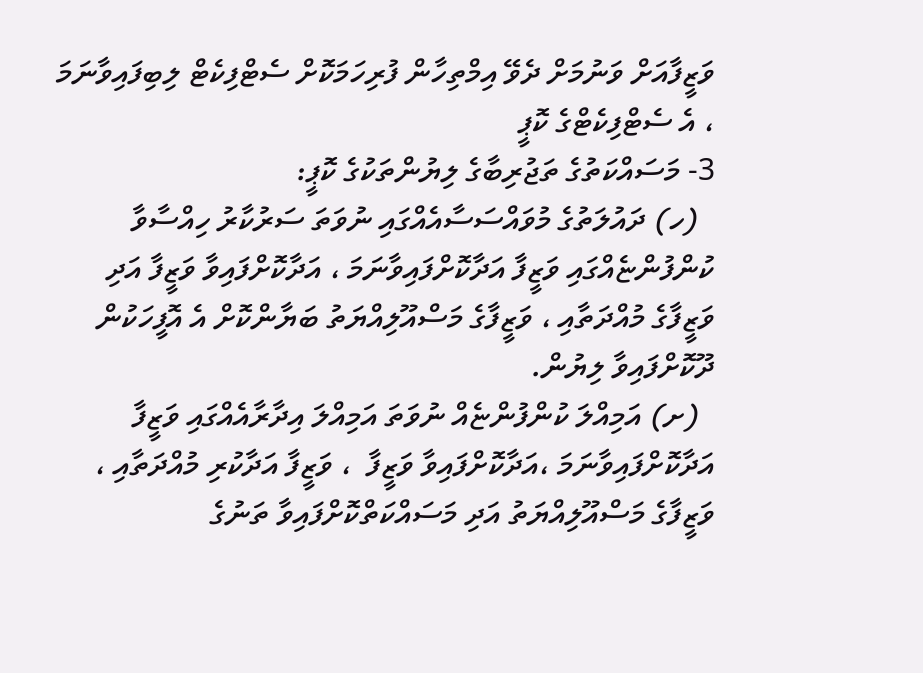ވަޒީފާއަށް ވަނުމަށް ދެވޭ އިމްތިހާން ފުރިހަމަކޮށް ސެޓްފިކެޓް ލިބިފައިވާނަމަ ، އެ ސެޓްފިކެޓްގެ ކޮޕީ
3- މަސައްކަތުގެ ތަޖުރިބާގެ ލިޔުންތަކުގެ ކޮޕީ:
  (ހ) ދައުލަތުގެ މުވައްސަސާއެއްގައި ނުވަތަ ސަރުކާރު ހިއްސާވާ ކުންފުންޏެއްގައި ވަޒީފާ އަދާކޮށްފައިވާނަމަ ، އަދާކޮށްފައިވާ ވަޒީފާ އަދި ވަޒީފާގެ މުއްދަތާއި ، ވަޒީފާގެ މަސްއޫލިއްޔަތު ބަޔާންކޮށް އެ އޮފީހަކުން ދޫކޮށްފައިވާ ލިޔުން.
  (ށ) އަމިއްލަ ކުންފުންޏެއް ނުވަތަ އަމިއްލަ އިދާރާއެއްގައި ވަޒީފާ އަދާކޮށްފައިވާނަމަ ،އަދާކޮށްފައިވާ ވަޒީފާ  ، ވަޒީފާ އަދާކުރި މުއްދަތާއި ، ވަޒީފާގެ މަސްއޫލިއްޔަތު އަދި މަސައްކަތްކޮށްފައިވާ ތަނުގެ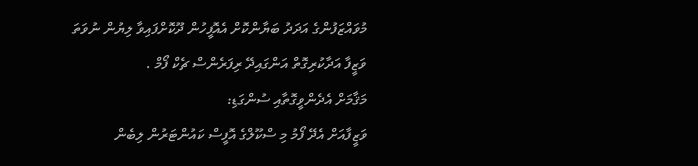މުވައްޒަފުންގެ އަދަދު ބަޔާންކޮށް އެއޮފީހުން ދޫކޮށްފައިވާ ލިޔުން ނުވަތަ ވަޒީފާ އަދާކުރިގޮތް އަންގައިދޭ ރިފަރެންސް ޗެކް ފޯމް .
މަޤާމަށް އެދެންވީގޮތާއި ސުންގަޑި:
ވަޒީފާއަށް އެދޭ ފޯމު މި ސްކޫލްގެ އޮފީސް ކައުންޓަރުން ލިބެން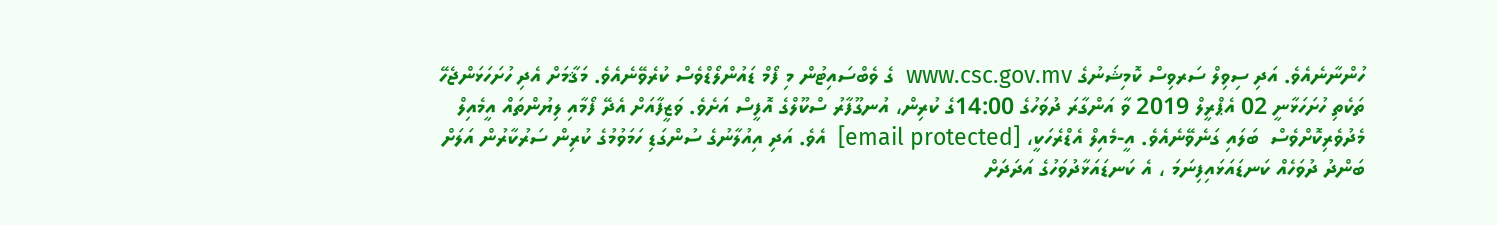ހުންނާނެއެވެ. އަދި ސިވިލް ސަރވިސް ކޮމިޝަނުގެ www.csc.gov.mv  ގެ ވެބްސައިޓުން މި ފޯމް ޑައުންލޯޑްވެސް ކުރެވޭނެއެވެ. މަޤާމަށް އެދި ހުށަހަޅަންޖެހޭ ތަކެތި ހުށަހަޅާނީ 02 އެޕްރީލް 2019 ވާ އަންގާރަ ދުވަހުގެ 14:00ގެ ކުރިން، އުނގޫފާރު ސްކޫލްގެ އޮފީސް އަށެވެ. ވަޒީފާއަށް އެދޭ ފޯމާއި ލިޔުންތައް އީމެއިލް މެދުވެރިކޮށްވެސް  ބަލައި ގަނެވޭނެއެވެ. އީ-މެއިލް އެޑްރެހަކީ، [email protected]  އެވެ. އަދި އިއުލާނުގެ ސުންގަޑި ހަމަވުމުގެ ކުރިން ސަރުކާރުން އަލަށް ބަންދު ދުވަހެއް ކަނޑައަޅައިފިނަމަ ، އެ ކަނޑައަޅާދުވަހުގެ އަދަދަށް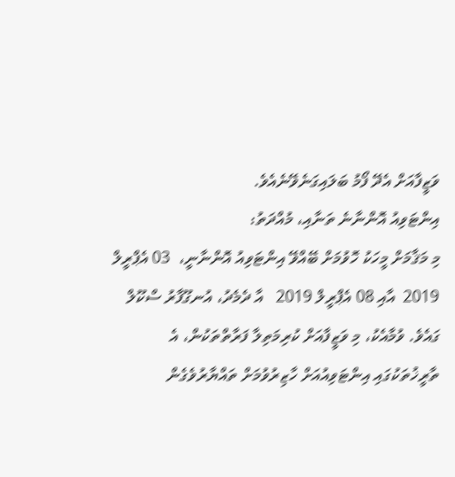ވަޒީފާއަށް އެދޭ ފޯމު ބަލައިގަނެވޭނެއެވެ.
އިންޓަވިއު އޮންނާނެ ތަނާއި، މުއްދަތު:
މި މަޤާމަށް މީހަކު ހޮވުމަށް ބޭއްވޭ އިންޓަވިއު އޮންނާނީ،  03 އެޕްރީލް 2019  އާއި 08 އެޕްރީލް 2019   އާ ދެމެދު، އުނގޫފާރު ސްކޫލް ގައެވެ. ވުމާއެކު، މި ވަޒީފާއަށް ކުރިމަތިލާ ފަރާތްތަކުން، އެ ތާރީޚުތަކުގައި އިންޓަވިއުއަށް ހާޒިރުވުމަށް ތައްޔާރުވެގެން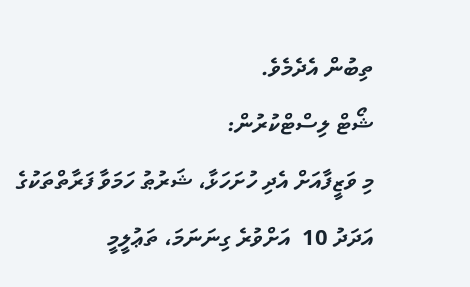ތިބުން އެދެމެވެ.
ޝޯޓް ލިސްޓްކުރުން:
މި ވަޒީފާއަށް އެދި ހުށަހަޅާ، ޝަރުޠު ހަމަވާ ފަރާތްތަކުގެ އަދަދު 10  އަށްވުރެ ގިނަނަމަ، ތަޢުލީމީ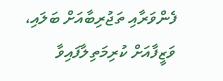ފެންވަރާއި ތަޖުރިބާއަށް ބަލައި، ވަޒީފާއަށް ކުރިމަތިލާފައިވާ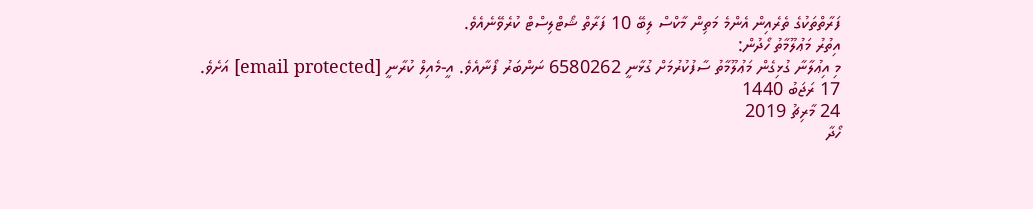ފަރާތްތަކުގެ ތެރެއިން އެންމެ މަތިން މާކްސް ލިބޭ 10 ފަރާތް ޝޯޓްލިސްޓް ކުރެވޭނެއެވެ.
އިތުރު މަޢުލޫމާތު ހޯދުން:
މި އިޢުލާނާ ގުޅިގެން މަޢުލޫމާތު ސާފުކުރުމަށް ގުޅާނީ 6580262 ނަންބަރު ފޯނާއެވެ. އީ-މެއިލް ކުރާނީ [email protected] އަށެވެ.
17 ރަޖަބު 1440
24 މާރިޗު 2019
ހޯދާ